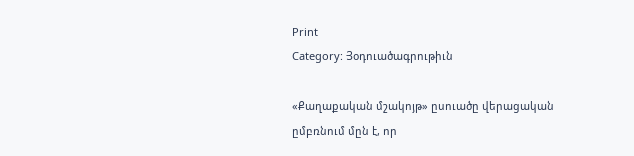Print
Category: Յօդուածագրութիւն

«Քաղաքական մշակոյթ» ըսուածը վերացական ըմբռնում մըն է, որ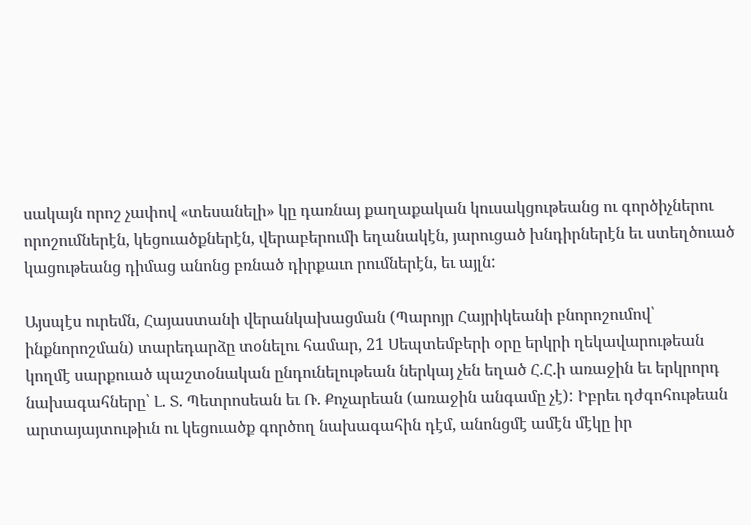սակայն որոշ չափով «տեսանելի» կը դառնայ քաղաքական կուսակցութեանց ու գործիչներու որոշումներէն, կեցուածքներէն, վերաբերումի եղանակէն, յարուցած խնդիրներէն եւ ստեղծուած կացութեանց դիմաց անոնց բռնած դիրքաւո րումներէն, եւ այլն:

Այսպէս ուրեմն, Հայաստանի վերանկախացման (Պարոյր Հայրիկեանի բնորոշումով՝ ինքնորոշման) տարեդարձը տօնելու համար, 21 Սեպտեմբերի օրը երկրի ղեկավարութեան կողմէ սարքուած պաշտօնական ընդունելութեան ներկայ չեն եղած Հ.Հ.ի առաջին եւ երկրորդ նախագահները՝ Լ. Տ. Պետրոսեան եւ Ռ. Քոչարեան (առաջին անգամը չէ): Իբրեւ դժգոհութեան արտայայտութիւն ու կեցուածք գործող նախագահին դէմ, անոնցմէ ամէն մէկը իր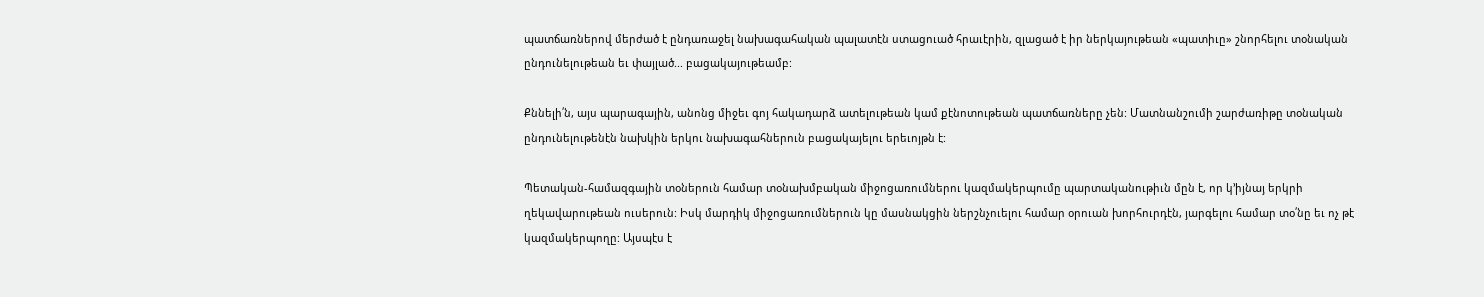պատճառներով մերժած է ընդառաջել նախագահական պալատէն ստացուած հրաւէրին, զլացած է իր ներկայութեան «պատիւը» շնորհելու տօնական ընդունելութեան եւ փայլած... բացակայութեամբ:

Քննելի՛ն, այս պարագային, անոնց միջեւ գոյ հակադարձ ատելութեան կամ քէնոտութեան պատճառները չեն: Մատնանշումի շարժառիթը տօնական ընդունելութենէն նախկին երկու նախագահներուն բացակայելու երեւոյթն է:

Պետական-համազգային տօներուն համար տօնախմբական միջոցառումներու կազմակերպումը պարտականութիւն մըն է, որ կ’իյնայ երկրի ղեկավարութեան ուսերուն: Իսկ մարդիկ միջոցառումներուն կը մասնակցին ներշնչուելու համար օրուան խորհուրդէն, յարգելու համար տօ՛նը եւ ոչ թէ կազմակերպողը: Այսպէս է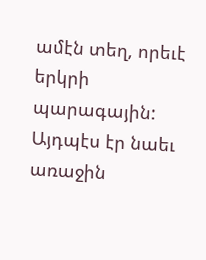ամէն տեղ, որեւէ երկրի պարագային: Այդպէս էր նաեւ առաջին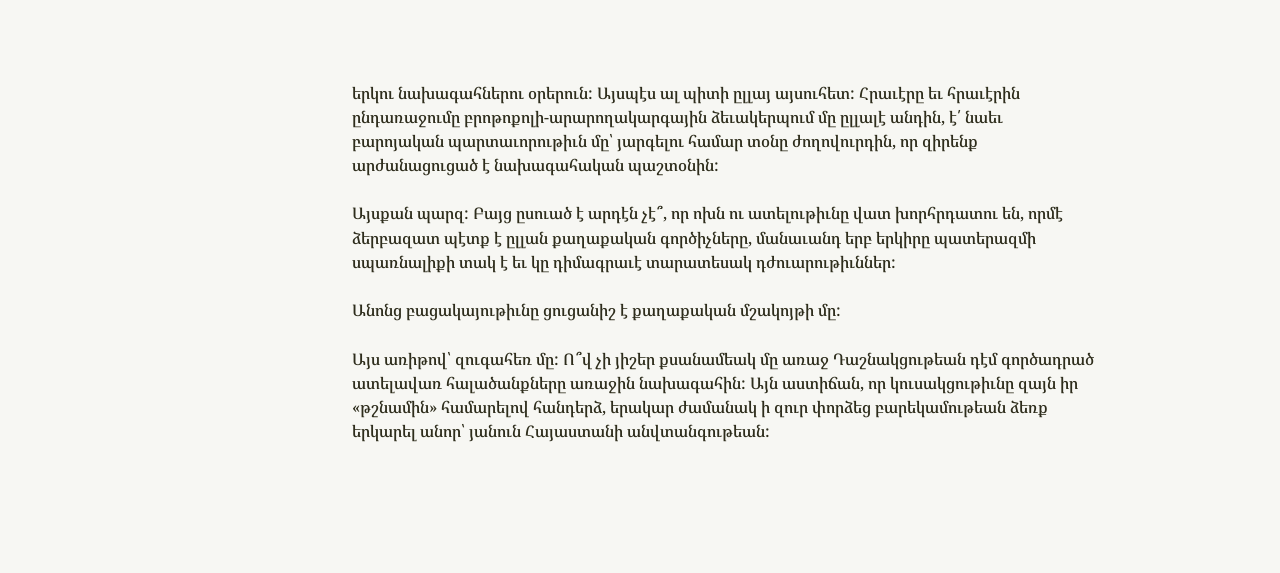երկու նախագահներու օրերուն: Այսպէս ալ պիտի ըլլայ այսուհետ: Հրաւէրը եւ հրաւէրին ընդառաջումը բրոթոքոլի-արարողակարգային ձեւակերպում մը ըլլալէ անդին, է՛ նաեւ բարոյական պարտաւորութիւն մը՝ յարգելու համար տօնը ժողովուրդին, որ զիրենք արժանացուցած է նախագահական պաշտօնին:

Այսքան պարզ: Բայց ըսուած է արդէն չէ՞, որ ոխն ու ատելութիւնը վատ խորհրդատու են, որմէ ձերբազատ պէտք է ըլլան քաղաքական գործիչները, մանաւանդ երբ երկիրը պատերազմի սպառնալիքի տակ է եւ կը դիմագրաւէ տարատեսակ դժուարութիւններ:

Անոնց բացակայութիւնը ցուցանիշ է քաղաքական մշակոյթի մը:

Այս առիթով՝ զուգահեռ մը: Ո՞վ չի յիշեր քսանամեակ մը առաջ Դաշնակցութեան դէմ գործադրած ատելավառ հալածանքները առաջին նախագահին: Այն աստիճան, որ կուսակցութիւնը զայն իր «թշնամին» համարելով հանդերձ, երակար ժամանակ ի զուր փորձեց բարեկամութեան ձեռք երկարել անոր՝ յանուն Հայաստանի անվտանգութեան: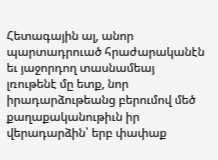Հետագային ալ, անոր պարտադրուած հրաժարականէն եւ յաջորդող տասնամեայ լռութենէ մը ետք, նոր իրադարձութեանց բերումով մեծ քաղաքականութիւն իր վերադարձին՝ երբ փափաք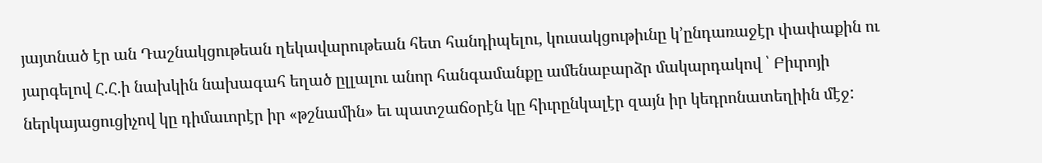յայտնած էր ան Դաշնակցութեան ղեկավարութեան հետ հանդիպելու, կուսակցութիւնը կ’ընդառաջէր փափաքին ու յարգելով Հ.Հ.ի նախկին նախագահ եղած ըլլալու անոր հանգամանքը ամենաբարձր մակարդակով ՝ Բիւրոյի ներկայացուցիչով կը դիմաւորէր իր «թշնամին» եւ պատշաճօրէն կը հիւրընկալէր զայն իր կեդրոնատեղիին մէջ: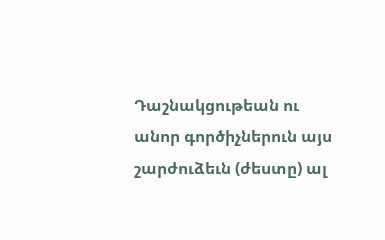Դաշնակցութեան ու անոր գործիչներուն այս շարժուձեւն (ժեստը) ալ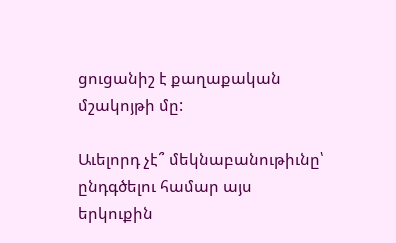ցուցանիշ է քաղաքական մշակոյթի մը:

Աւելորդ չէ՞ մեկնաբանութիւնը՝ ընդգծելու համար այս երկուքին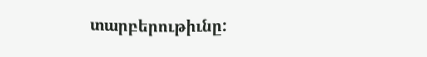տարբերութիւնը: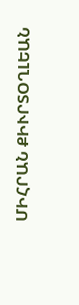ՄԻՀՐԱՆ ՔԻՒՐՏՕՂԼԵԱՆ